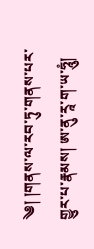༄། །གནས་ལ་རབ་ཏུ་གནས་པར་གྱུར་པ་རྣམས། ཨ་ནུ་རཱ་ག་ཡ་ཧཱུཾ།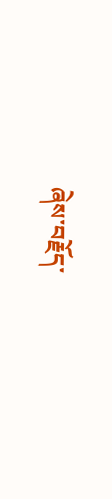ཞེས་བརྗོད་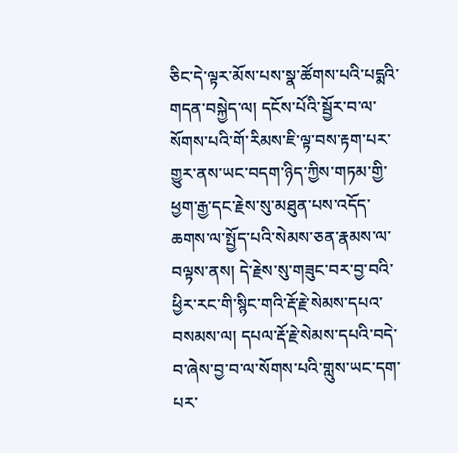ཅིང་དེ་ལྟར་མོས་པས་སྣ་ཚོགས་པའི་པདྨའི་གདན་བསྐྱེད་ལ། དངོས་པོའི་སྦྱོར་བ་ལ་སོགས་པའི་གོ་རིམས་ཇི་ལྟ་བས་རྟག་པར་གྱུར་ནས་ཡང་བདག་ཉིད་ཀྱིས་གཏམ་གྱི་ཕྱག་རྒྱ་དང་རྗེས་སུ་མཐུན་པས་འདོད་ཆགས་ལ་སྤྱོད་པའི་སེམས་ཅན་རྣམས་ལ་བལྟས་ནས། དེ་རྗེས་སུ་གཟུང་བར་བྱ་བའི་ཕྱིར་རང་གི་སྙིང་གའི་རྡོ་རྗེ་སེམས་དཔའ་བསམས་ལ། དཔལ་རྡོ་རྗེ་སེམས་དཔའི་བདེ་བ་ཞེས་བྱ་བ་ལ་སོགས་པའི་གླུས་ཡང་དག་པར་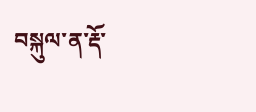བསྐུལ་ན་རྡོ་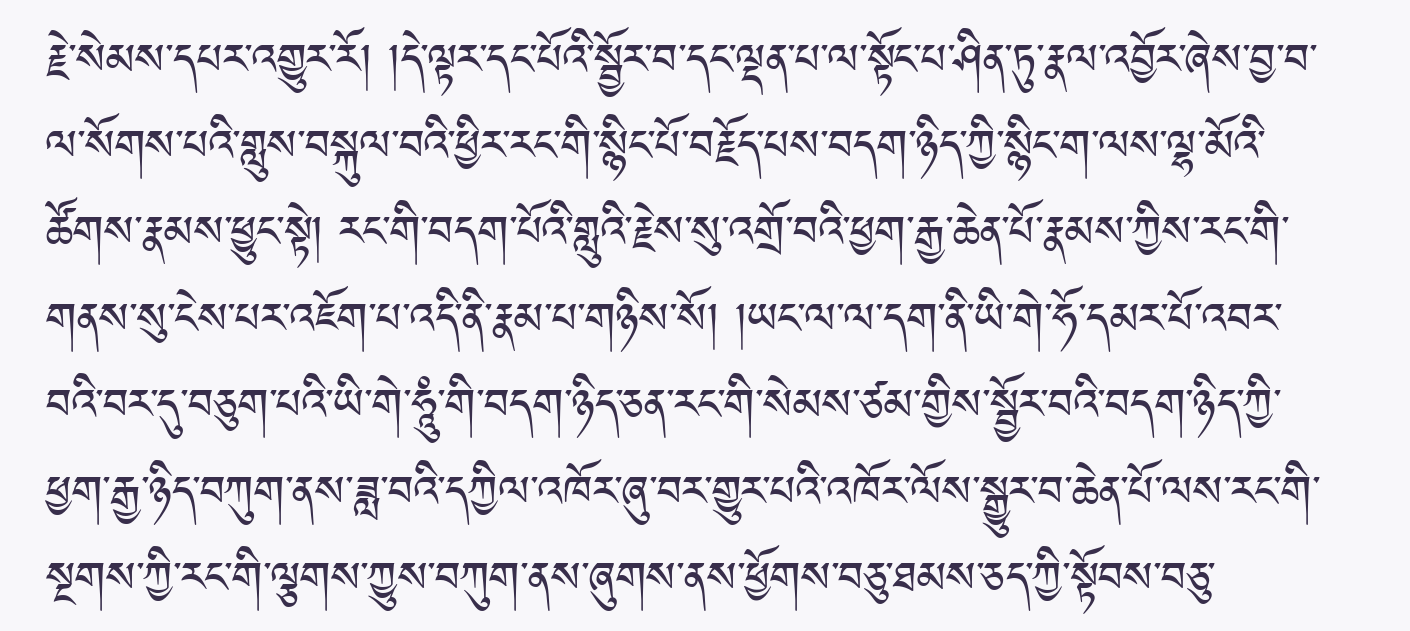རྗེ་སེམས་དཔར་འགྱུར་རོ། །དེ་ལྟར་དང་པོའི་སྦྱོར་བ་དང་ལྡན་པ་ལ་སྟོང་པ་ཤིན་ཏུ་རྣལ་འབྱོར་ཞེས་བྱ་བ་ལ་སོགས་པའི་གླུས་བསྐུལ་བའི་ཕྱིར་རང་གི་སྙིང་པོ་བརྗོད་པས་བདག་ཉིད་ཀྱི་སྙིང་ག་ལས་ལྷ་མོའི་ཚོགས་རྣམས་ཕྱུང་སྟེ། རང་གི་བདག་པོའི་གླུའི་རྗེས་སུ་འགྲོ་བའི་ཕྱག་རྒྱ་ཆེན་པོ་རྣམས་ཀྱིས་རང་གི་གནས་སུ་ངེས་པར་འཇོག་པ་འདི་ནི་རྣམ་པ་གཉིས་སོ། །ཡང་ལ་ལ་དག་ནི་ཡི་གེ་ཧོ་དམར་པོ་འབར་བའི་བར་དུ་བཅུག་པའི་ཡི་གེ་ཧཱུཾ་གི་བདག་ཉིད་ཅན་རང་གི་སེམས་ཙམ་གྱིས་སྦྱོར་བའི་བདག་ཉིད་ཀྱི་ཕྱག་རྒྱ་ཉིད་བཀུག་ནས་ཟླ་བའི་དཀྱིལ་འཁོར་ཞུ་བར་གྱུར་པའི་འཁོར་ལོས་སྒྱུར་བ་ཆེན་པོ་ལས་རང་གི་སྔགས་ཀྱི་རང་གི་ལྕགས་ཀྱུས་བཀུག་ནས་ཞུགས་ནས་ཕྱོགས་བཅུ་ཐམས་ཅད་ཀྱི་སྟོབས་བཅུ་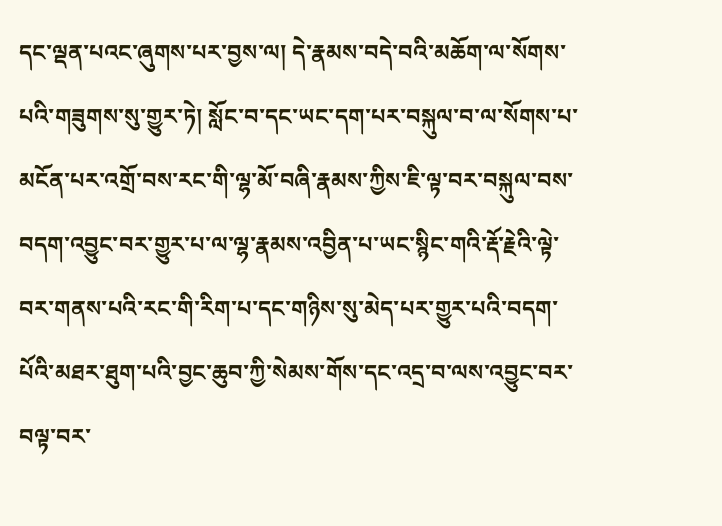དང་ལྡན་པའང་ཞུགས་པར་བྱས་ལ། དེ་རྣམས་བདེ་བའི་མཆོག་ལ་སོགས་པའི་གཟུགས་སུ་གྱུར་ཏེ། སློང་བ་དང་ཡང་དག་པར་བསྐུལ་བ་ལ་སོགས་པ་མངོན་པར་འགྲོ་བས་རང་གི་ལྷ་མོ་བཞི་རྣམས་ཀྱིས་ཇི་ལྟ་བར་བསྐུལ་བས་བདག་འབྱུང་བར་གྱུར་པ་ལ་ལྷ་རྣམས་འབྱིན་པ་ཡང་སྙིང་གའི་རྡོ་རྗེའི་ལྟེ་བར་གནས་པའི་རང་གི་རིག་པ་དང་གཉིས་སུ་མེད་པར་གྱུར་པའི་བདག་པོའི་མཐར་ཐུག་པའི་བྱང་ཆུབ་ཀྱི་སེམས་གོས་དང་འདྲ་བ་ལས་འབྱུང་བར་བལྟ་བར་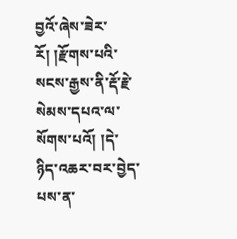བྱའོ་ཞེས་ཟེར་རོ། །རྫོགས་པའི་སངས་རྒྱས་ནི་རྡོ་རྗེ་སེམས་དཔའ་ལ་སོགས་པའོ། །དེ་ཉིད་འཆར་བར་བྱེད་པས་ན་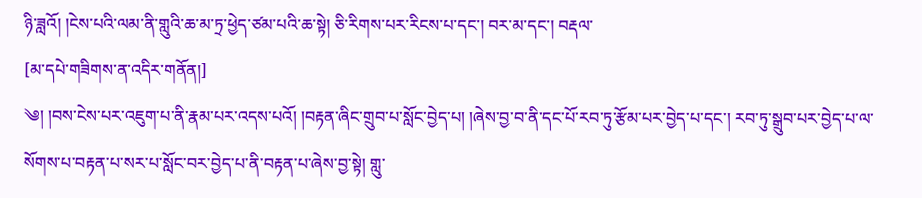ཉི་ཟླའོ། །ངེས་པའི་ལམ་ནི་གླུའི་ཆ་མ་ཏྲ་ཕྱེད་ཙམ་པའི་ཆ་སྟེ། ཅི་རིགས་པར་རིངས་པ་དང་། བར་མ་དང་། བརྡལ་
[མ་དཔེ་གཟིགས་ན་འདིར་གནོན།]
༄། །བས་ངེས་པར་འཇུག་པ་ནི་རྣམ་པར་འདས་པའོ། །བརྟན་ཞིང་གྲུབ་པ་སློང་བྱེད་པ། །ཞེས་བྱ་བ་ནི་དང་པོ་རབ་ཏུ་རྩོམ་པར་བྱེད་པ་དང་། རབ་ཏུ་སྒྲུབ་པར་བྱེད་པ་ལ་སོགས་པ་བརྟན་པ་སར་པ་སློང་བར་བྱེད་པ་ནི་བརྟན་པ་ཞེས་བྱ་སྟེ། གླུ་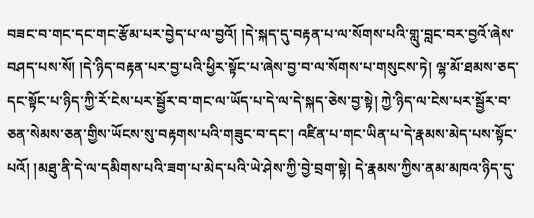བཟང་བ་གང་དང་གང་རྩོམ་པར་བྱེད་པ་ལ་བྱའོ། །དེ་སྐད་དུ་བརྟན་པ་ལ་སོགས་པའི་གླུ་བླང་བར་བྱའོ་ཞེས་བཤད་པས་སོ། །དེ་ཉིད་བརྟན་པར་བྱ་པའི་ཕྱིར་སྟོང་པ་ཞེས་བྱ་བ་ལ་སོགས་པ་གསུངས་ཏེ། ལྷ་མོ་ཐམས་ཅད་དང་སྟོང་པ་ཉིད་ཀྱི་རོ་ངེས་པར་སྦྱོར་བ་གང་ལ་ཡོད་པ་དེ་ལ་དེ་སྐད་ཅེས་བྱ་སྟེ། ཀྱེ་ཉིད་ལ་ངེས་པར་སྦྱོར་བ་ཅན་སེམས་ཅན་གྱིས་ཡོངས་སུ་བརྟགས་པའི་གཟུང་བ་དང་། འཛིན་པ་གང་ཡིན་པ་དེ་རྣམས་མེད་པས་སྟོང་པའོ། །མཐུ་ནི་དེ་ལ་དམིགས་པའི་ཟག་པ་མེད་པའི་ཡེ་ཤེས་ཀྱི་བྱེ་བྲག་སྟེ། དེ་རྣམས་ཀྱིས་ནམ་མཁའ་ཉིད་དུ་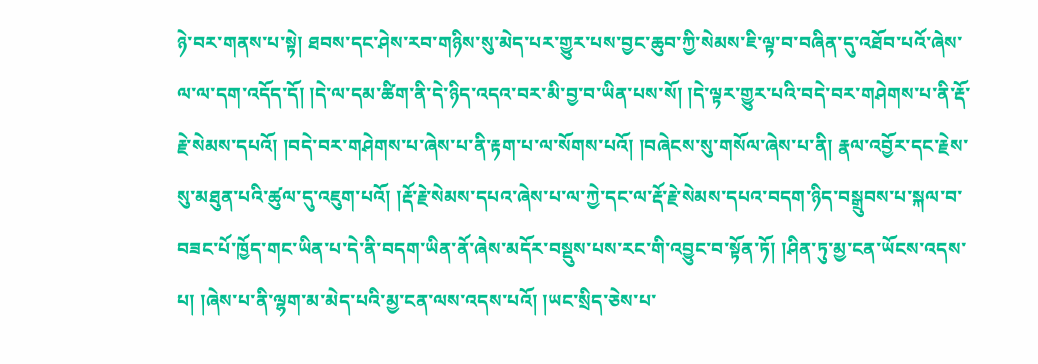ཉེ་བར་གནས་པ་སྟེ། ཐབས་དང་ཤེས་རབ་གཉིས་སུ་མེད་པར་གྱུར་པས་བྱང་ཆུབ་ཀྱི་སེམས་ཇི་ལྟ་བ་བཞིན་དུ་འཐོབ་པའོ་ཞེས་ལ་ལ་དག་འདོད་དོ། །དེ་ལ་དམ་ཚིག་ནི་དེ་ཉིད་འདའ་བར་མི་བྱ་བ་ཡིན་པས་སོ། །དེ་ལྟར་གྱུར་པའི་བདེ་བར་གཤེགས་པ་ནི་རྡོ་རྗེ་སེམས་དཔའོ། །བདེ་བར་གཤེགས་པ་ཞེས་པ་ནི་རྟག་པ་ལ་སོགས་པའོ། །བཞེངས་སུ་གསོལ་ཞེས་པ་ནི། རྣལ་འབྱོར་དང་རྗེས་སུ་མཐུན་པའི་ཚུལ་དུ་འཇུག་པའོ། །རྡོ་རྗེ་སེམས་དཔའ་ཞེས་པ་ལ་ཀྱེ་དང་ལ་རྡོ་རྗེ་སེམས་དཔའ་བདག་ཉིད་བསྒྲུབས་པ་སྐལ་བ་བཟང་པོ་ཁྱོད་གང་ཡིན་པ་དེ་ནི་བདག་ཡིན་ནོ་ཞེས་མདོར་བསྡུས་པས་རང་གི་འབྱུང་བ་སྟོན་ཏོ། །ཤིན་ཏུ་མྱ་ངན་ཡོངས་འདས་པ། །ཞེས་པ་ནི་ལྷག་མ་མེད་པའི་མྱ་ངན་ལས་འདས་པའོ། །ཡང་སྲིད་ཅེས་པ་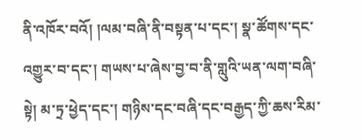ནི་འཁོར་བའོ། །ལམ་བཞི་ནི་བསྟན་པ་དང་། སྣ་ཚོགས་དང་འགྱུར་བ་དང་། གཡས་པ་ཞེས་བྱ་བ་ནི་གླུའི་ཡན་ལག་བཞི་སྟེ། མ་ཏྲ་ཕྱེད་དང་། གཉིས་དང་བཞི་དང་བརྒྱད་ཀྱི་ཆས་རིམ་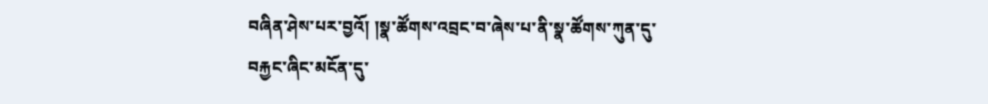བཞིན་ཤེས་པར་བྱའོ། །སྣ་ཚོགས་འབྲང་བ་ཞེས་པ་ནི་སྣ་ཚོགས་ཀུན་དུ་བརྐྱང་ཞིང་མངོན་དུ་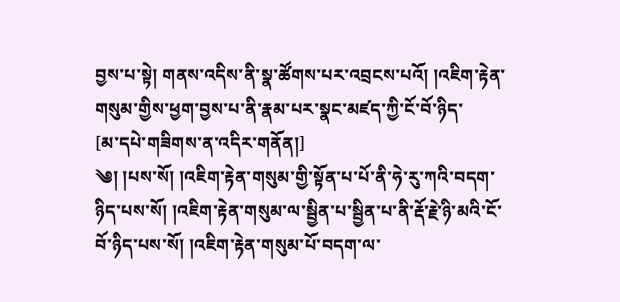བྱས་པ་སྟེ། གནས་འདིས་ནི་སྣ་ཚོགས་པར་འབྲངས་པའོ། །འཇིག་རྟེན་གསུམ་གྱིས་ཕྱག་བྱས་པ་ནི་རྣམ་པར་སྣང་མཛད་ཀྱི་ངོ་བོ་ཉིད་
[མ་དཔེ་གཟིགས་ན་འདིར་གནོན།]
༄། །པས་སོ། །འཇིག་རྟེན་གསུམ་གྱི་སྟོན་པ་པོ་ནི་ཧེ་རུ་ཀའི་བདག་ཉིད་པས་སོ། །འཇིག་རྟེན་གསུམ་ལ་སྦྱིན་པ་སྦྱིན་པ་ནི་རྡོ་རྗེ་ཉི་མའི་ངོ་བོ་ཉིད་པས་སོ། །འཇིག་རྟེན་གསུམ་པོ་བདག་ལ་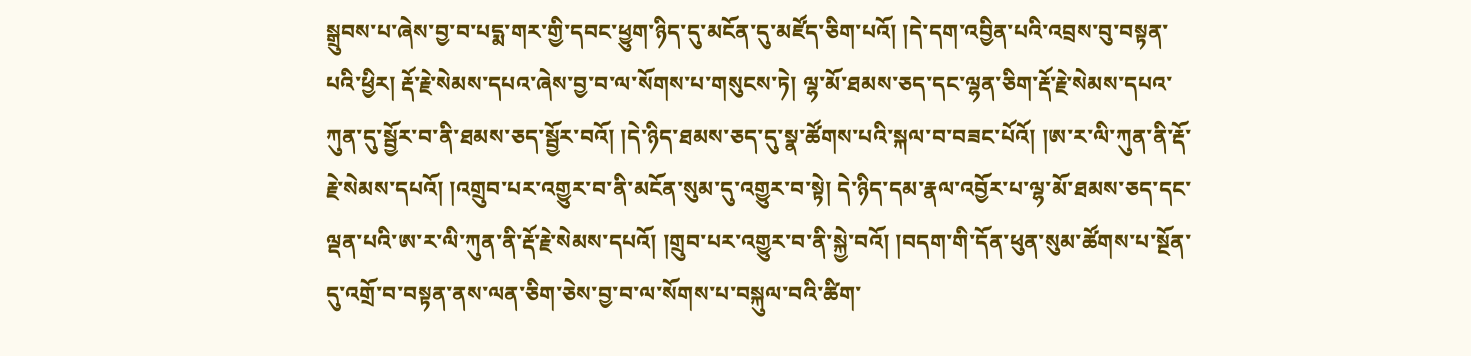སྒྲུབས་པ་ཞེས་བྱ་བ་པདྨ་གར་གྱི་དབང་ཕྱུག་ཉིད་དུ་མངོན་དུ་མཛོད་ཅིག་པའོ། །དེ་དག་འབྱིན་པའི་འབྲས་བུ་བསྟན་པའི་ཕྱིར། རྡོ་རྗེ་སེམས་དཔའ་ཞེས་བྱ་བ་ལ་སོགས་པ་གསུངས་ཏེ། ལྷ་མོ་ཐམས་ཅད་དང་ལྷན་ཅིག་རྡོ་རྗེ་སེམས་དཔའ་ཀུན་དུ་སྦྱོར་བ་ནི་ཐམས་ཅད་སྦྱོར་བའོ། །དེ་ཉིད་ཐམས་ཅད་དུ་སྣ་ཚོགས་པའི་སྐལ་བ་བཟང་པོའོ། །ཨ་ར་ལི་ཀུན་ནི་རྡོ་རྗེ་སེམས་དཔའོ། །འགྲུབ་པར་འགྱུར་བ་ནི་མངོན་སུམ་དུ་འགྱུར་བ་སྟེ། དེ་ཉིད་དམ་རྣལ་འབྱོར་པ་ལྷ་མོ་ཐམས་ཅད་དང་ལྡན་པའི་ཨ་ར་ལི་ཀུན་ནི་རྡོ་རྗེ་སེམས་དཔའོ། །གྲུབ་པར་འགྱུར་བ་ནི་སྐྱེ་བའོ། །བདག་གི་དོན་ཕུན་སུམ་ཚོགས་པ་སྔོན་དུ་འགྲོ་བ་བསྟན་ནས་ལན་ཅིག་ཅེས་བྱ་བ་ལ་སོགས་པ་བསྐུལ་བའི་ཚིག་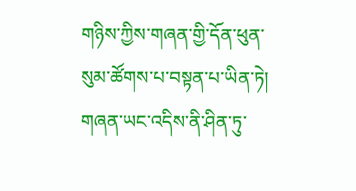གཉིས་ཀྱིས་གཞན་གྱི་དོན་ཕུན་སུམ་ཚོགས་པ་བསྟན་པ་ཡིན་ཏེ། གཞན་ཡང་འདིས་ནི་ཤིན་ཏུ་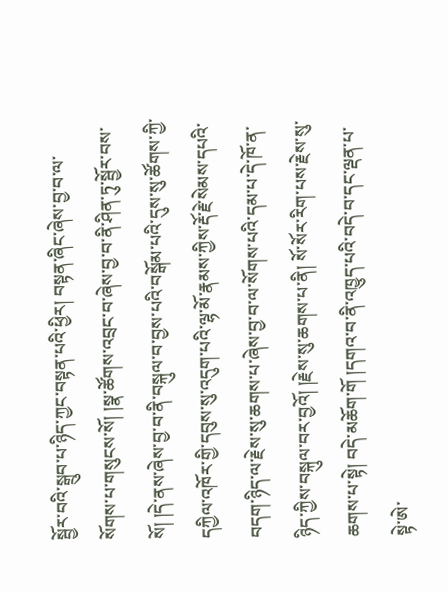སྦྱོར་བའི་སྒྲུབ་པ་ཉིད་ཀྱང་བསྟན་པའི་ཕྱིར། བསྟན་ཞིང་ཞེས་བྱ་བ་ལ་སོགས་པ་གསུངས་སོ། །སྣ་ཚོགས་འབྲང་བ་ཞེས་བྱ་བ་ནི་ཤིན་ཏུ་སྦྱོར་བས་སོ། །དེ་ནས་ཞེས་བྱ་བ་ནི་བསྐུལ་བ་བྱས་པའི་བསྒོམ་པའི་དུས་སུ་ཚོགས་ཀྱི་དཀྱིལ་འཁོར་གྱི་དབུས་སུ་འདུག་པའི་ལྷ་མོ་རྣམས་ཀྱིས་རྡོ་རྗེ་སེམས་དཔའི་བདག་ཉིད་ལ་རྗེས་སུ་ཆགས་པ་ཞེས་བྱ་བ་ལ་སོགས་པའི་དམ་པ་དེ་ཁོ་ན་ཉིད་ཀྱིས་བསྐུལ་བར་བྱའོ། །རྗེས་སུ་ཆགས་པ་ནི། སོ་སོར་རིག་པས་རྗེས་སུ་ཆགས་པ་སྟེ། བདེ་མཆོག་གོ །དགའ་བ་ནི་འཁྱུད་པའི་བདེ་བ་དང་ལྡན་པ་སྟེ་ཨེ་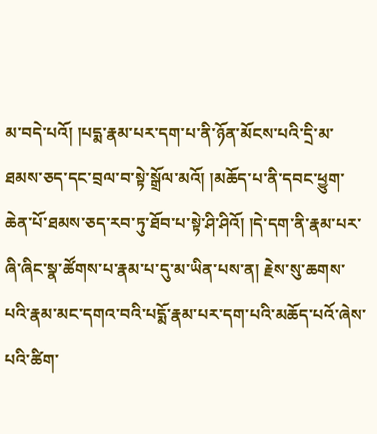མ་བདེ་པའོ། །པདྨ་རྣམ་པར་དག་པ་ནི་ཉོན་མོངས་པའི་དྲི་མ་ཐམས་ཅད་དང་བྲལ་བ་སྟེ་སྒྲོལ་མའོ། །མཆོད་པ་ནི་དབང་ཕྱུག་ཆེན་པོ་ཐམས་ཅད་རབ་ཏུ་ཐོབ་པ་སྟེ་ཤི་ཤིའོ། །དེ་དག་ནི་རྣམ་པར་ཞི་ཞིང་སྣ་ཚོགས་པ་རྣམ་པ་དུ་མ་ཡིན་པས་ན། རྗེས་སུ་ཆགས་པའི་རྣམ་མང་དགའ་བའི་པདྨོ་རྣམ་པར་དག་པའི་མཆོད་པའོ་ཞེས་པའི་ཚིག་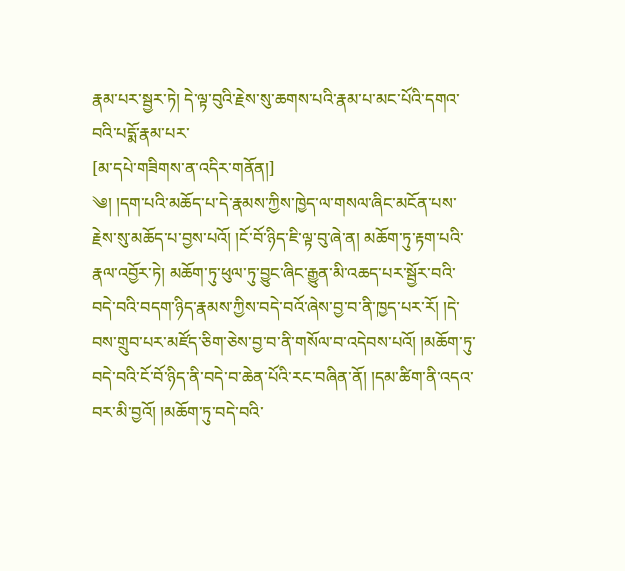རྣམ་པར་སྦྱར་ཏེ། དེ་ལྟ་བུའི་རྗེས་སུ་ཆགས་པའི་རྣམ་པ་མང་པོའི་དགའ་བའི་པདྨོ་རྣམ་པར་
[མ་དཔེ་གཟིགས་ན་འདིར་གནོན།]
༄། །དག་པའི་མཆོད་པ་དེ་རྣམས་ཀྱིས་ཁྱེད་ལ་གསལ་ཞིང་མངོན་པས་རྗེས་སུ་མཆོད་པ་བྱས་པའོ། །ངོ་བོ་ཉིད་ཇི་ལྟ་བུ་ཞེ་ན། མཆོག་ཏུ་རྟག་པའི་རྣལ་འབྱོར་ཏེ། མཆོག་ཏུ་ཕུལ་ཏུ་བྱུང་ཞིང་རྒྱུན་མི་འཆད་པར་སྦྱོར་བའི་བདེ་བའི་བདག་ཉིད་རྣམས་ཀྱིས་བདེ་བའོ་ཞེས་བྱ་བ་ནི་ཁྱད་པར་རོ། །དེ་བས་གྲུབ་པར་མཛོད་ཅིག་ཅེས་བྱ་བ་ནི་གསོལ་བ་འདེབས་པའོ། །མཆོག་ཏུ་བདེ་བའི་ངོ་བོ་ཉིད་ནི་བདེ་བ་ཆེན་པོའི་རང་བཞིན་ནོ། །དམ་ཚིག་ནི་འདའ་བར་མི་བྱའོ། །མཆོག་ཏུ་བདེ་བའི་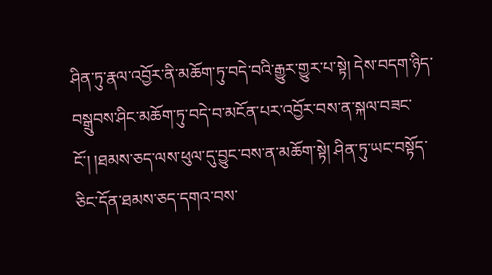ཤིན་ཏུ་རྣལ་འབྱོར་ནི་མཆོག་ཏུ་བདེ་བའི་རྒྱུར་གྱུར་པ་སྟེ། དེས་བདག་ཉིད་བསྒྲུབས་ཤིང་མཆོག་ཏུ་བདེ་བ་མངོན་པར་འབྱོར་བས་ན་སྐལ་བཟང་ངོ་། །ཐམས་ཅད་ལས་ཕུལ་དུ་བྱུང་བས་ན་མཆོག་སྟེ། ཤིན་ཏུ་ཡང་བསྟོད་ཅིང་དོན་ཐམས་ཅད་དགའ་བས་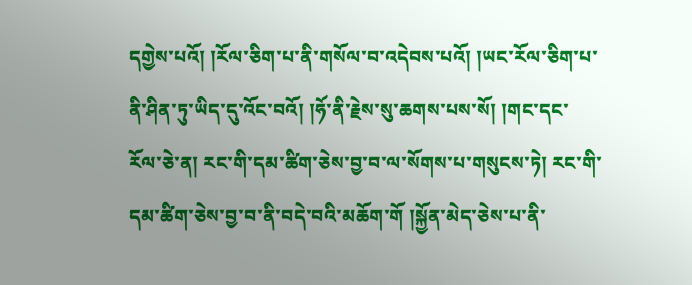དགྱེས་པའོ། །རོལ་ཅིག་པ་ནི་གསོལ་བ་འདེབས་པའོ། །ཡང་རོལ་ཅིག་པ་ནི་ཤིན་ཏུ་ཡིད་དུ་འོང་བའོ། །ཧོ་ནི་རྗེས་སུ་ཆགས་པས་སོ། །གང་དང་རོལ་ཅེ་ན། རང་གི་དམ་ཚིག་ཅེས་བྱ་བ་ལ་སོགས་པ་གསུངས་ཏེ། རང་གི་དམ་ཚིག་ཅེས་བྱ་བ་ནི་བདེ་བའི་མཆོག་གོ །སྐྱོན་མེད་ཅེས་པ་ནི་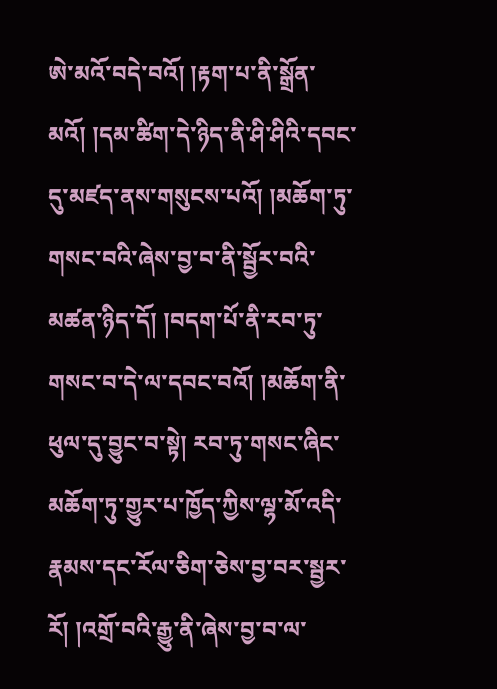ཨེ་མའོ་བདེ་བའོ། །རྟག་པ་ནི་སྒྲོན་མའོ། །དམ་ཚིག་དེ་ཉིད་ནི་ཤི་ཤིའི་དབང་དུ་མཛད་ནས་གསུངས་པའོ། །མཆོག་ཏུ་གསང་བའི་ཞེས་བྱ་བ་ནི་སྦྱོར་བའི་མཚན་ཉིད་དོ། །བདག་པོ་ནི་རབ་ཏུ་གསང་བ་དེ་ལ་དབང་བའོ། །མཆོག་ནི་ཕུལ་དུ་བྱུང་བ་སྟེ། རབ་ཏུ་གསང་ཞིང་མཆོག་ཏུ་གྱུར་པ་ཁྱོད་ཀྱིས་ལྷ་མོ་འདི་རྣམས་དང་རོལ་ཅིག་ཅེས་བྱ་བར་སྦྱར་རོ། །འགྲོ་བའི་རྒྱུ་ནི་ཞེས་བྱ་བ་ལ་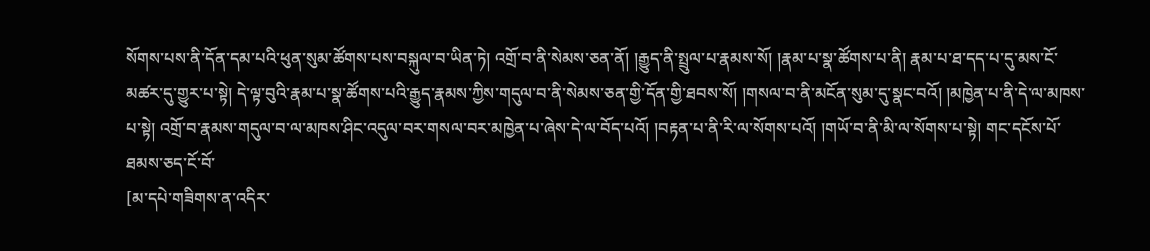སོགས་པས་ནི་དོན་དམ་པའི་ཕུན་སུམ་ཚོགས་པས་བསྐུལ་བ་ཡིན་ཏེ། འགྲོ་བ་ནི་སེམས་ཅན་ནོ། །རྒྱུད་ནི་སྤྲུལ་པ་རྣམས་སོ། །རྣམ་པ་སྣ་ཚོགས་པ་ནི། རྣམ་པ་ཐ་དད་པ་དུ་མས་ངོ་མཚར་དུ་གྱུར་པ་སྟེ། དེ་ལྟ་བུའི་རྣམ་པ་སྣ་ཚོགས་པའི་རྒྱུད་རྣམས་ཀྱིས་གདུལ་བ་ནི་སེམས་ཅན་གྱི་དོན་གྱི་ཐབས་སོ། །གསལ་བ་ནི་མངོན་སུམ་དུ་སྣང་བའོ། །མཁྱེན་པ་ནི་དེ་ལ་མཁས་པ་སྟེ། འགྲོ་བ་རྣམས་གདུལ་བ་ལ་མཁས་ཤིང་འདུལ་བར་གསལ་བར་མཁྱེན་པ་ཞེས་དེ་ལ་བོད་པའོ། །བརྟན་པ་ནི་རི་ལ་སོགས་པའོ། །གཡོ་བ་ནི་མི་ལ་སོགས་པ་སྟེ། གང་དངོས་པོ་ཐམས་ཅད་ངོ་བོ་
[མ་དཔེ་གཟིགས་ན་འདིར་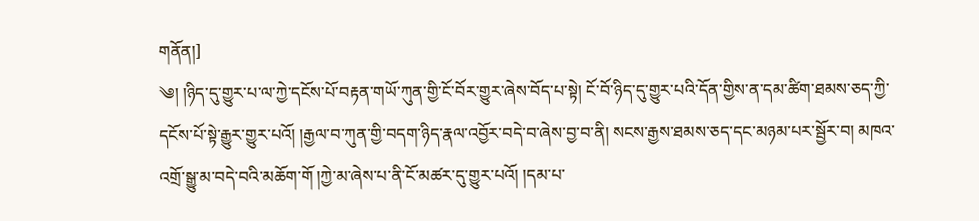གནོན།]
༄། །ཉིད་དུ་གྱུར་པ་ལ་ཀྱེ་དངོས་པོ་བརྟན་གཡོ་ཀུན་གྱི་ངོ་བོར་གྱུར་ཞེས་བོད་པ་སྟེ། ངོ་བོ་ཉིད་དུ་གྱུར་པའི་དོན་གྱིས་ན་དམ་ཚིག་ཐམས་ཅད་ཀྱི་དངོས་པོ་སྟེ་རྒྱུར་གྱུར་པའོ། །རྒྱལ་བ་ཀུན་གྱི་བདག་ཉིད་རྣལ་འབྱོར་བདེ་བ་ཞེས་བྱ་བ་ནི། སངས་རྒྱས་ཐམས་ཅད་དང་མཉམ་པར་སྦྱོར་བ། མཁའ་འགྲོ་སྒྱུ་མ་བདེ་བའི་མཆོག་གོ །ཀྱེ་མ་ཞེས་པ་ནི་ངོ་མཚར་དུ་གྱུར་པའོ། །དམ་པ་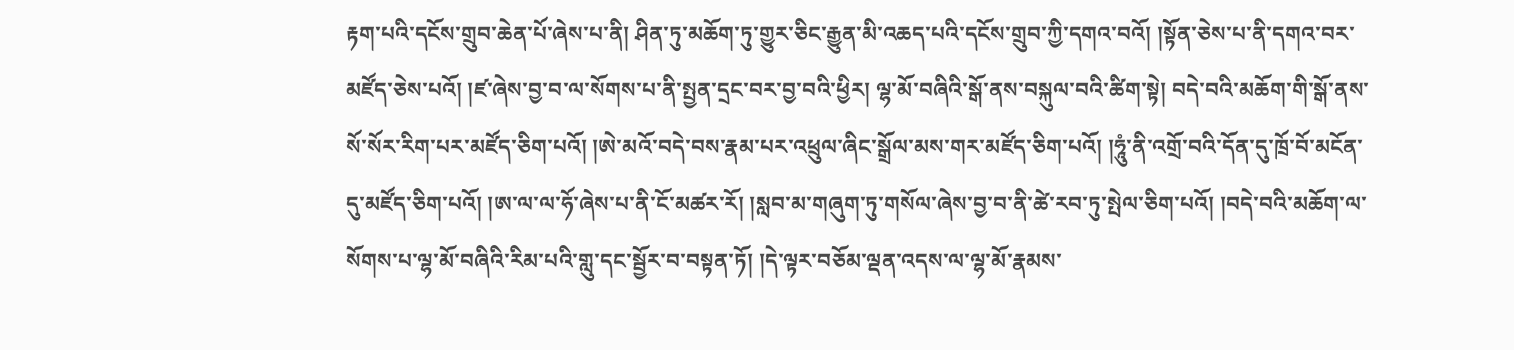རྟག་པའི་དངོས་གྲུབ་ཆེན་པོ་ཞེས་པ་ནི། ཤིན་ཏུ་མཆོག་ཏུ་གྱུར་ཅིང་རྒྱུན་མི་འཆད་པའི་དངོས་གྲུབ་ཀྱི་དགའ་བའོ། །སྟོན་ཅེས་པ་ནི་དགའ་བར་མཛོད་ཅེས་པའོ། །ཛ་ཞེས་བྱ་བ་ལ་སོགས་པ་ནི་སྤྱན་དྲང་བར་བྱ་བའི་ཕྱིར། ལྷ་མོ་བཞིའི་སྒོ་ནས་བསྐུལ་བའི་ཚིག་སྟེ། བདེ་བའི་མཆོག་གི་སྒོ་ནས་སོ་སོར་རིག་པར་མཛོད་ཅིག་པའོ། །ཨེ་མའོ་བདེ་བས་རྣམ་པར་འཕྲུལ་ཞིང་སྒྲོལ་མས་གར་མཛོད་ཅིག་པའོ། །ཧཱུཾ་ནི་འགྲོ་བའི་དོན་དུ་ཁྲོ་བོ་མངོན་དུ་མཛོད་ཅིག་པའོ། །ཨ་ལ་ལ་ཧོ་ཞེས་པ་ནི་ངོ་མཚར་རོ། །སླབ་མ་གཞུག་ཏུ་གསོལ་ཞེས་བྱ་བ་ནི་ཚེ་རབ་ཏུ་སྤེལ་ཅིག་པའོ། །བདེ་བའི་མཆོག་ལ་སོགས་པ་ལྷ་མོ་བཞིའི་རིམ་པའི་གླུ་དང་སྦྱོར་བ་བསྟན་ཏོ། །དེ་ལྟར་བཅོམ་ལྡན་འདས་ལ་ལྷ་མོ་རྣམས་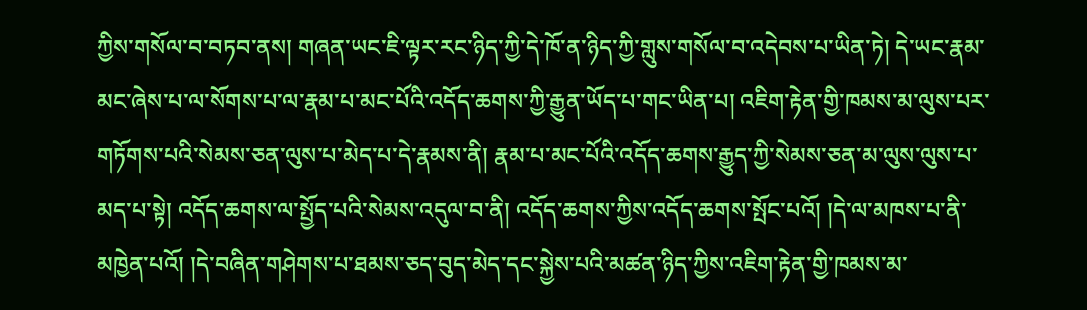ཀྱིས་གསོལ་བ་བཏབ་ནས། གཞན་ཡང་ཇི་ལྟར་རང་ཉིད་ཀྱི་དེ་ཁོ་ན་ཉིད་ཀྱི་གླུས་གསོལ་བ་འདེབས་པ་ཡིན་ཏེ། དེ་ཡང་རྣམ་མང་ཞེས་པ་ལ་སོགས་པ་ལ་རྣམ་པ་མང་པོའི་འདོད་ཆགས་ཀྱི་རྒྱུན་ཡོད་པ་གང་ཡིན་པ། འཇིག་རྟེན་གྱི་ཁམས་མ་ལུས་པར་གཏོགས་པའི་སེམས་ཅན་ལུས་པ་མེད་པ་དེ་རྣམས་ནི། རྣམ་པ་མང་པོའི་འདོད་ཆགས་རྒྱུད་ཀྱི་སེམས་ཅན་མ་ལུས་ལུས་པ་མད་པ་སྟེ། འདོད་ཆགས་ལ་སྤྱོད་པའི་སེམས་འདུལ་བ་ནི། འདོད་ཆགས་ཀྱིས་འདོད་ཆགས་སྤོང་པའོ། །དེ་ལ་མཁས་པ་ནི་མཁྱེན་པའོ། །དེ་བཞིན་གཤེགས་པ་ཐམས་ཅད་བུད་མེད་དང་སྐྱེས་པའི་མཚན་ཉིད་ཀྱིས་འཇིག་རྟེན་གྱི་ཁམས་མ་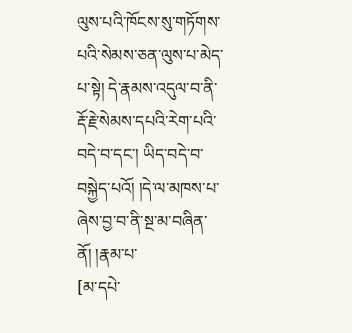ལུས་པའི་ཁོངས་སུ་གཏོགས་པའི་སེམས་ཅན་ལུས་པ་མེད་པ་སྟེ། དེ་རྣམས་འདུལ་བ་ནི་རྡོ་རྗེ་སེམས་དཔའི་རེག་པའི་བདེ་བ་དང་། ཡིད་བདེ་བ་བསྐྱེད་པའོ། །དེ་ལ་མཁས་པ་ཞེས་བྱ་བ་ནི་སྔ་མ་བཞིན་ནོ། །རྣམ་པ་
[མ་དཔེ་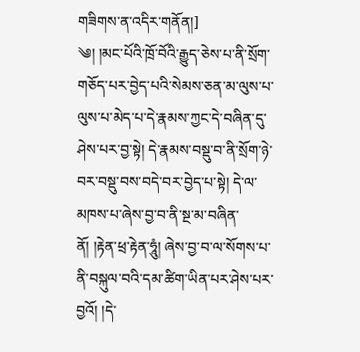གཟིགས་ན་འདིར་གནོན།]
༄། །མང་པོའི་ཁྲོ་བོའི་རྒྱུད་ཅེས་པ་ནི་སྲོག་གཅོད་པར་བྱེད་པའི་སེམས་ཅན་མ་ལུས་པ་ལུས་པ་མེད་པ་དེ་རྣམས་ཀྱང་དེ་བཞིན་དུ་ཤེས་པར་བྱ་སྟེ། དེ་རྣམས་བསྡུ་བ་ནི་སྲོག་ཉེ་བར་བསྡུ་བས་བདེ་བར་བྱེད་པ་སྟེ། དེ་ལ་མཁས་པ་ཞེས་བྱ་བ་ནི་སྔ་མ་བཞིན་ནོ། །རྟེན་ཕྲ་རྟེན་ཧཱུཾ། ཞེས་བྱ་བ་ལ་སོགས་པ་ནི་བསྐུལ་བའི་དམ་ཚིག་ཡིན་པར་ཤེས་པར་བྱའོ། །དེ་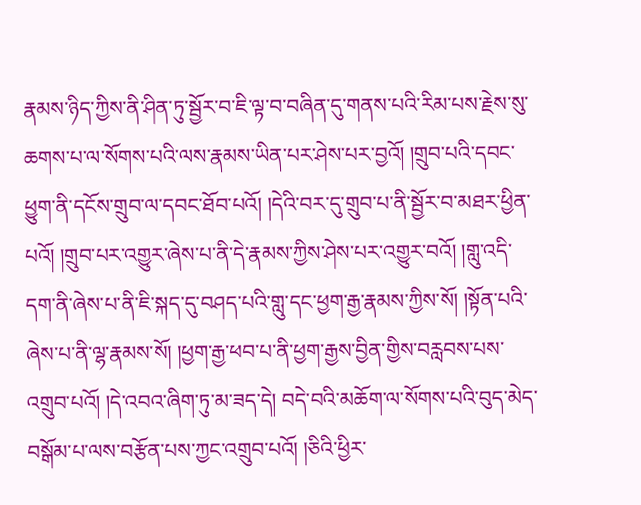རྣམས་ཉིད་ཀྱིས་ནི་ཤིན་ཏུ་སྦྱོར་བ་ཇི་ལྟ་བ་བཞིན་དུ་གནས་པའི་རིམ་པས་རྗེས་སུ་ཆགས་པ་ལ་སོགས་པའི་ལས་རྣམས་ཡིན་པར་ཤེས་པར་བྱའོ། །གྲུབ་པའི་དབང་ཕྱུག་ནི་དངོས་གྲུབ་ལ་དབང་ཐོབ་པའོ། །དེའི་བར་དུ་གྲུབ་པ་ནི་སྦྱོར་བ་མཐར་ཕྱིན་པའོ། །གྲུབ་པར་འགྱུར་ཞེས་པ་ནི་དེ་རྣམས་ཀྱིས་ཤེས་པར་འགྱུར་བའོ། །གླུ་འདི་དག་ནི་ཞེས་པ་ནི་ཇི་སྐད་དུ་བཤད་པའི་གླུ་དང་ཕྱག་རྒྱ་རྣམས་ཀྱིས་སོ། །སྟོན་པའི་ཞེས་པ་ནི་ལྷ་རྣམས་སོ། །ཕྱག་རྒྱ་ཕབ་པ་ནི་ཕྱག་རྒྱས་བྱིན་གྱིས་བརླབས་པས་འགྲུབ་པའོ། །དེ་འབའ་ཞིག་ཏུ་མ་ཟད་དེ། བདེ་བའི་མཆོག་ལ་སོགས་པའི་བུད་མེད་བསྒོམ་པ་ལས་བརྩོན་པས་ཀྱང་འགྲུབ་པའོ། །ཅིའི་ཕྱིར་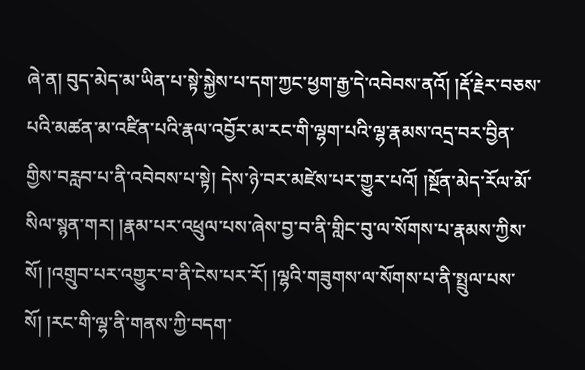ཞེ་ན། བུད་མེད་མ་ཡིན་པ་སྟེ་སྐྱེས་པ་དག་ཀྱང་ཕྱག་རྒྱ་དེ་འབེབས་ནའོ། །རྡོ་རྗེར་བཅས་པའི་མཚན་མ་འཛིན་པའི་རྣལ་འབྱོར་མ་རང་གི་ལྷག་པའི་ལྷ་རྣམས་འདྲ་བར་བྱིན་གྱིས་བརླབ་པ་ནི་འབེབས་པ་སྟེ། དེས་ཉེ་བར་མཛེས་པར་གྱུར་པའོ། །སྔོན་མེད་རོལ་མོ་སིལ་སྙན་གར། །རྣམ་པར་འཕྲུལ་པས་ཞེས་བྱ་བ་ནི་གླིང་བུ་ལ་སོགས་པ་རྣམས་ཀྱིས་སོ། །འགྲུབ་པར་འགྱུར་བ་ནི་ངེས་པར་རོ། །ལྷའི་གཟུགས་ལ་སོགས་པ་ནི་སྤྲུལ་པས་སོ། །རང་གི་ལྷ་ནི་གནས་ཀྱི་བདག་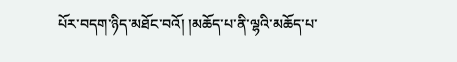པོར་བདག་ཉིད་མཐོང་བའོ། །མཆོད་པ་ནི་ལྷའི་མཆོད་པ་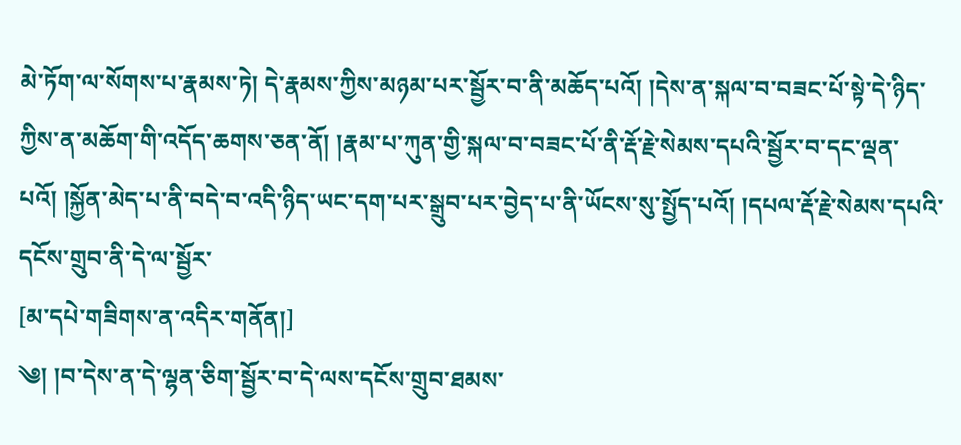མེ་ཏོག་ལ་སོགས་པ་རྣམས་ཏེ། དེ་རྣམས་ཀྱིས་མཉམ་པར་སྦྱོར་བ་ནི་མཆོད་པའོ། །དེས་ན་སྐལ་བ་བཟང་པོ་སྟེ་དེ་ཉིད་ཀྱིས་ན་མཆོག་གི་འདོད་ཆགས་ཅན་ནོ། །རྣམ་པ་ཀུན་གྱི་སྐལ་བ་བཟང་པོ་ནི་རྡོ་རྗེ་སེམས་དཔའི་སྦྱོར་བ་དང་ལྡན་པའོ། །སྐྱོན་མེད་པ་ནི་བདེ་བ་འདི་ཉིད་ཡང་དག་པར་སྒྲུབ་པར་བྱེད་པ་ནི་ཡོངས་སུ་སྤྱོད་པའོ། །དཔལ་རྡོ་རྗེ་སེམས་དཔའི་དངོས་གྲུབ་ནི་དེ་ལ་སྦྱོར་
[མ་དཔེ་གཟིགས་ན་འདིར་གནོན།]
༄། །བ་དེས་ན་དེ་ལྷན་ཅིག་སྦྱོར་བ་དེ་ལས་དངོས་གྲུབ་ཐམས་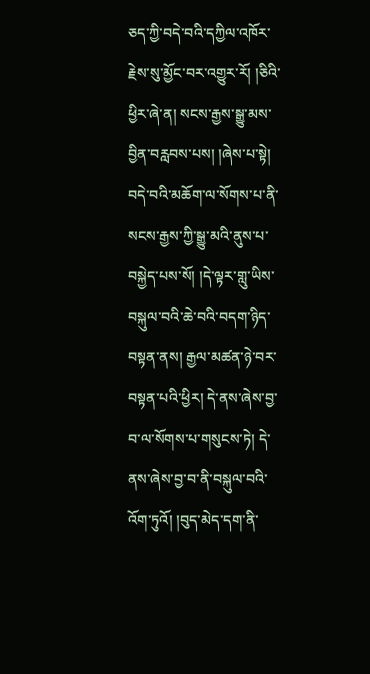ཅད་ཀྱི་བདེ་བའི་དཀྱིལ་འཁོར་རྗེས་སུ་མྱོང་བར་འགྱུར་རོ། །ཅིའི་ཕྱིར་ཞེ་ན། སངས་རྒྱས་སྒྱུ་མས་བྱིན་བརླབས་པས། །ཞེས་པ་སྟེ། བདེ་བའི་མཆོག་ལ་སོགས་པ་ནི་སངས་རྒྱས་ཀྱི་སྒྱུ་མའི་ནུས་པ་བསྐྱེད་པས་སོ། །དེ་ལྟར་གླུ་ཡིས་བསྐུལ་བའི་ཆེ་བའི་བདག་ཉིད་བསྟན་ནས། རྒྱལ་མཚན་ཉེ་བར་བསྟན་པའི་ཕྱིར། དེ་ནས་ཞེས་བྱ་བ་ལ་སོགས་པ་གསུངས་ཏེ། དེ་ནས་ཞེས་བྱ་བ་ནི་བསྐུལ་བའི་འོག་ཏུའོ། །བུད་མེད་དག་ནི་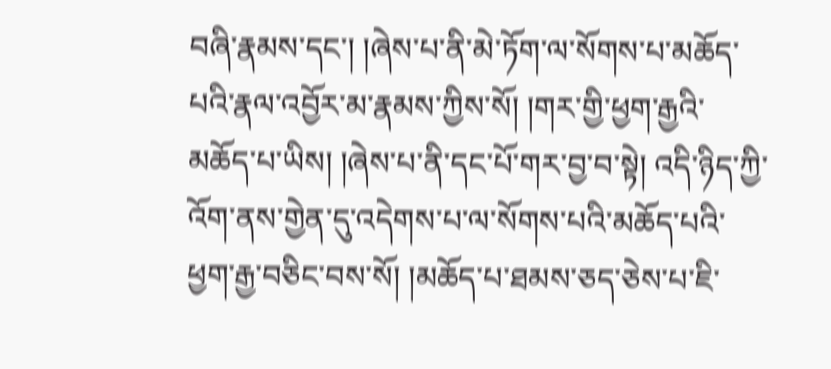བཞི་རྣམས་དང་། །ཞེས་པ་ནི་མེ་ཏོག་ལ་སོགས་པ་མཆོད་པའི་རྣལ་འབྱོར་མ་རྣམས་ཀྱིས་སོ། །གར་གྱི་ཕྱག་རྒྱའི་མཆོད་པ་ཡིས། །ཞེས་པ་ནི་དང་པོ་གར་བྱ་བ་སྟེ། འདི་ཉིད་ཀྱི་འོག་ནས་གྱེན་དུ་འདེགས་པ་ལ་སོགས་པའི་མཆོད་པའི་ཕྱག་རྒྱ་བཅིང་བས་སོ། །མཆོད་པ་ཐམས་ཅད་ཅེས་པ་ཇི་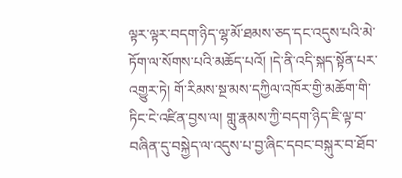ལྟར་ལྟར་བདག་ཉིད་ལྷ་མོ་ཐམས་ཅད་དང་འདུས་པའི་མེ་ཏོག་ལ་སོགས་པའི་མཆོད་པའོ། །དེ་ནི་འདི་སྐད་སྟོན་པར་འགྱུར་ཏེ། གོ་རིམས་སྔ་མས་དཀྱིལ་འཁོར་གྱི་མཆོག་གི་ཏིང་ངེ་འཛིན་བྱས་ལ། གླུ་རྣམས་ཀྱི་བདག་ཉིད་ཇི་ལྟ་བ་བཞིན་དུ་བསྐྱེད་ལ་འདུས་པ་བྱ་ཞིང་དབང་བསྐུར་བ་ཐོབ་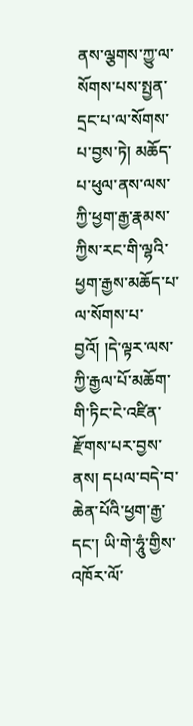ནས་ལྕགས་ཀྱུ་ལ་སོགས་པས་སྤྱན་དྲང་པ་ལ་སོགས་པ་བྱས་ཏེ། མཆོད་པ་ཕུལ་ནས་ལས་ཀྱི་ཕྱག་རྒྱ་རྣམས་ཀྱིས་རང་གི་ལྷའི་ཕྱག་རྒྱས་མཆོད་པ་ལ་སོགས་པ་བྱའོ། །དེ་ལྟར་ལས་ཀྱི་རྒྱལ་པོ་མཆོག་གི་ཏིང་ངེ་འཛིན་རྫོགས་པར་བྱས་ནས། དཔལ་བདེ་བ་ཆེན་པོའི་ཕྱག་རྒྱ་དང་། ཡི་གེ་ཧཱུཾ་གྱིས་འཁོར་ལོ་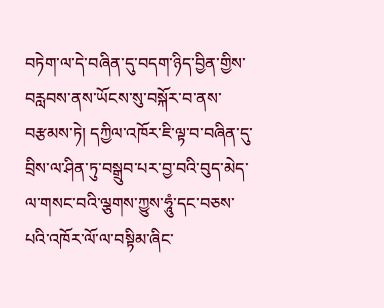བཏེག་ལ་དེ་བཞིན་དུ་བདག་ཉིད་བྱིན་གྱིས་བརླབས་ནས་ཡོངས་སུ་བསྐོར་བ་ནས་བརྩམས་ཏེ། དཀྱིལ་འཁོར་ཇི་ལྟ་བ་བཞིན་དུ་བྲིས་ལ་ཤིན་ཏུ་བསྒྲུབ་པར་བྱ་བའི་བུད་མེད་ལ་གསང་བའི་ལྕགས་ཀྱུས་ཧཱུཾ་དང་བཅས་པའི་འཁོར་ལོ་ལ་བསྟིམ་ཞིང་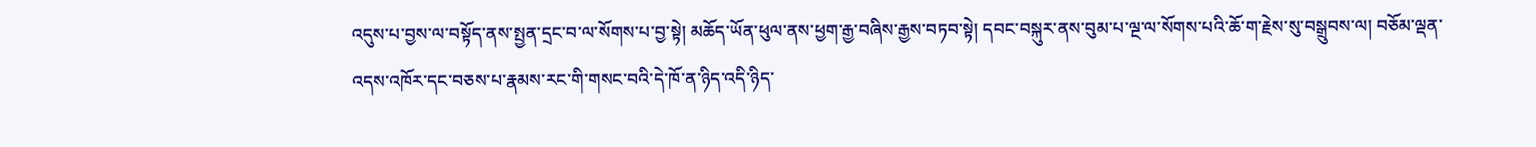འདུས་པ་བྱས་ལ་བསྟོད་ནས་སྤྱན་དྲང་བ་ལ་སོགས་པ་བྱ་སྟེ། མཆོད་ཡོན་ཕུལ་ནས་ཕྱག་རྒྱ་བཞིས་རྒྱས་བཏབ་སྟེ། དབང་བསྐུར་ནས་བུམ་པ་ལྔ་ལ་སོགས་པའི་ཆོ་ག་རྗེས་སུ་བསྒྲུབས་ལ། བཅོམ་ལྡན་འདས་འཁོར་དང་བཅས་པ་རྣམས་རང་གི་གསང་བའི་དེ་ཁོ་ན་ཉིད་འདི་ཉིད་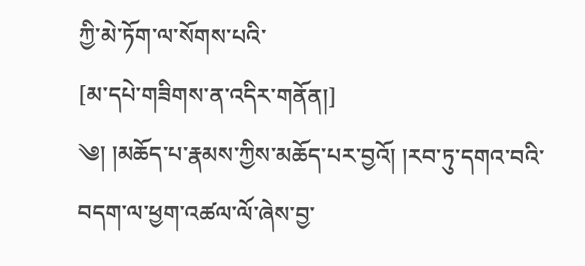ཀྱི་མེ་ཏོག་ལ་སོགས་པའི་
[མ་དཔེ་གཟིགས་ན་འདིར་གནོན།]
༄། །མཆོད་པ་རྣམས་ཀྱིས་མཆོད་པར་བྱའོ། །རབ་ཏུ་དགའ་བའི་བདག་ལ་ཕྱག་འཚལ་ལོ་ཞེས་བྱ་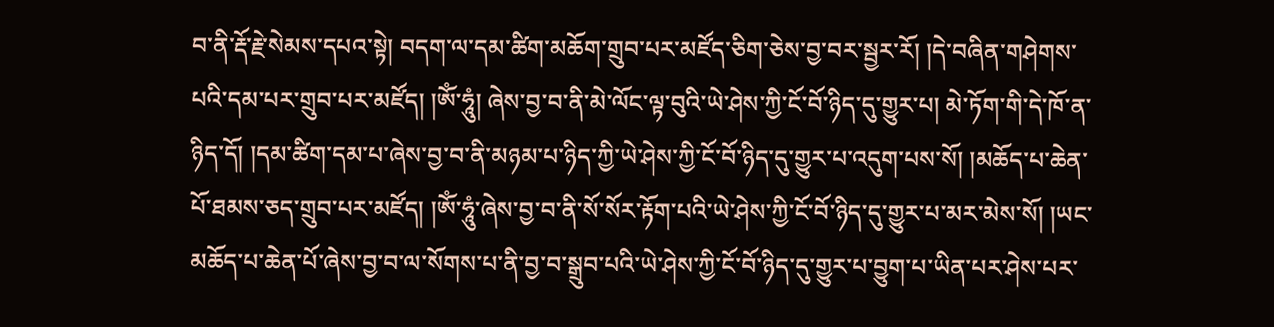བ་ནི་རྡོ་རྗེ་སེམས་དཔའ་སྟེ། བདག་ལ་དམ་ཚིག་མཆོག་གྲུབ་པར་མཛོད་ཅིག་ཅེས་བྱ་བར་སྦྱར་རོ། །དེ་བཞིན་གཤེགས་པའི་དམ་པར་གྲུབ་པར་མཛོད། །ཨོཾ་ཧཱུཾ། ཞེས་བྱ་བ་ནི་མེ་ལོང་ལྟ་བུའི་ཡེ་ཤེས་ཀྱི་ངོ་བོ་ཉིད་དུ་གྱུར་པ། མེ་ཏོག་གི་དེ་ཁོ་ན་ཉིད་དོ། །དམ་ཚིག་དམ་པ་ཞེས་བྱ་བ་ནི་མཉམ་པ་ཉིད་ཀྱི་ཡེ་ཤེས་ཀྱི་ངོ་བོ་ཉིད་དུ་གྱུར་པ་འདུག་པས་སོ། །མཆོད་པ་ཆེན་པོ་ཐམས་ཅད་གྲུབ་པར་མཛོད། །ཨོཾ་ཧཱུཾ་ཞེས་བྱ་བ་ནི་སོ་སོར་རྟོག་པའི་ཡེ་ཤེས་ཀྱི་ངོ་བོ་ཉིད་དུ་གྱུར་པ་མར་མེས་སོ། །ཡང་མཆོད་པ་ཆེན་པོ་ཞེས་བྱ་བ་ལ་སོགས་པ་ནི་བྱ་བ་སྒྲུབ་པའི་ཡེ་ཤེས་ཀྱི་ངོ་བོ་ཉིད་དུ་གྱུར་པ་བྱུག་པ་ཡིན་པར་ཤེས་པར་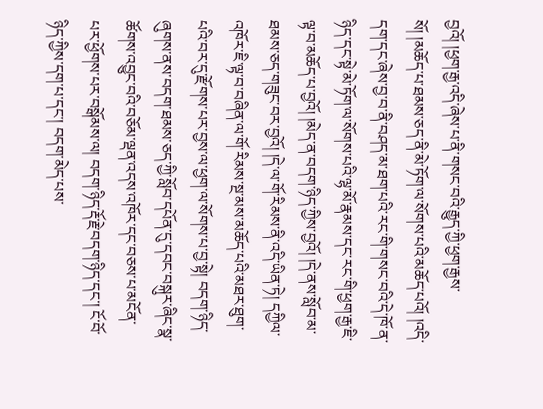བྱའོ། །ཕྱག་རྒྱ་འདི་ཞེས་པ་ནི་གསང་བའི་རྒྱུད་ཀྱི་ཕྱག་རྒྱས་སོ། །མཆོད་པ་ཐམས་ཅད་ནི་མེ་ཏོག་ལ་སོགས་པའི་མཆོད་པའོ། །འདི་དག་དང་ཞེས་བྱ་བ་ནི་བཤད་མ་ཐག་པའི་རང་གི་གསང་བའི་དེ་ཁོ་ན་ཉིད་དང་སྟེ་མེ་ཏོག་ལ་སོགས་པའི་ལྷ་མོ་རྣམས་དང་རང་གི་ཕྱག་རྒྱ་ཇི་ལྟ་བ་མཆོད་པ་བྱའོ། །མེད་ན་བདག་ཉིད་ཀྱིས་བྱའོ། །དེ་ནས་སློབ་མ་ཐམས་ཅད་གཟུང་བར་བྱའོ། །དེ་ལ་གོ་རིམས་ནི་འདི་ཡིན་ཏེ། དཀྱིལ་འཁོར་ཇི་ལྟ་བ་བཞིན་ལ་གོ་རིམས་སྔ་མས་མཆོད་པའི་མཐར་ཐུག་པའི་བར་དུ་རྫོགས་པར་བྱས་ལ་ཕྱག་ལ་སོགས་པ་བྱ་སྟེ། བདག་ཉིད་ཞུགས་ནས་བདག་ཐམས་ཅད་ཀྱི་སློབ་དཔོན་དུ་དབང་བསྐུར་ཞིང་སྣ་ཚོགས་འབྱུང་བའི་བཅོམ་ལྡན་འདས་འཁོར་དང་བཅས་པ་མངོན་པར་ཕྱོགས་པར་བསྒོམས་ལ། བདག་ཉིད་རྡོ་རྗེ་བདག་ཉིད་དང་། ངོ་བོ་ཉིད་ཀྱིས་དག་པ་དང་། བདག་མེད་པས་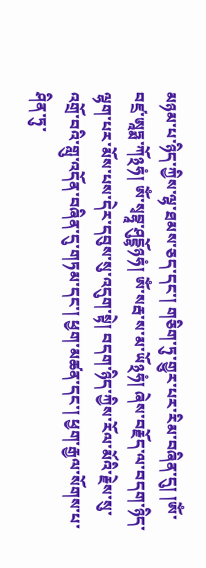མཉམ་པ་ཉིད་ཀྱིས་ལྷ་ཐམས་ཅད་དང་། གཅིག་ཏུ་གྱུར་པར་རིམ་བཞིན་དུ། །ཨོཾ་བཛྲ་ཨཱཏྨ་ཀོ྅ཧཾ། ཨོཾ་སྭབྷཱ་ཤུདྡྷོཉཧཾ། ཨོཾ་སརྦ་ས་མ་ཡོ྅ཧཾ། ཞེས་བརྗོད་ལ་བདག་ཉིད་ལྷག་པར་མོས་པས་དེར་དབུས་སུ་འདུག་སྟེ། བདག་ཉིད་ཀྱིས་རོལ་མོའི་རྗེས་སུ་འགྲོ་བའི་གླུ་འདོན་བཞིན་དུ་གཏམ་དང་། ཕྱག་མཚན་དང་། ཕྱག་རྒྱལ་སོགས་པ་ཤིན་ཏུ་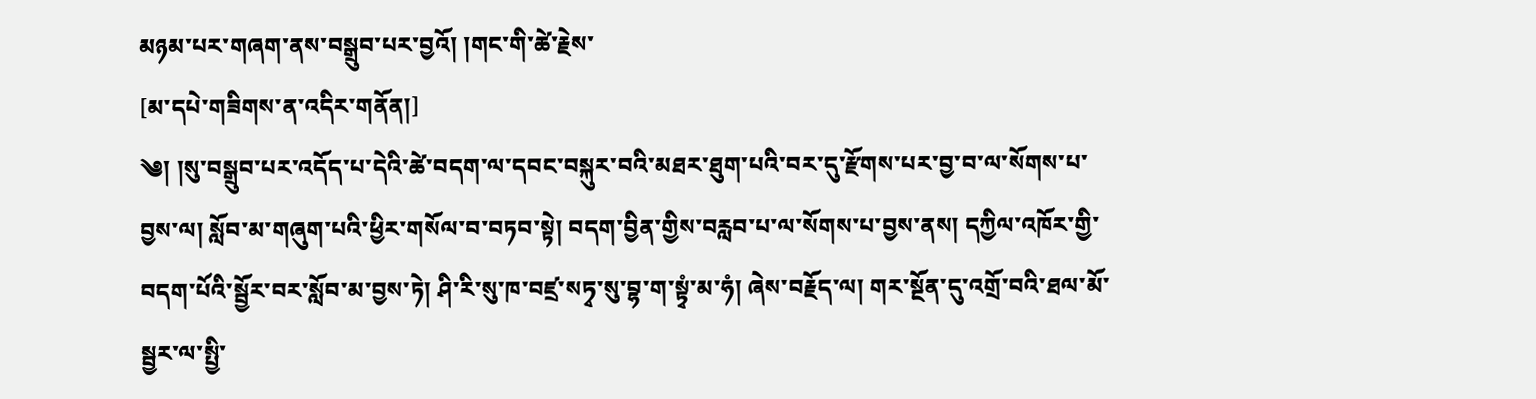མཉམ་པར་གཞག་ནས་བསྒྲུབ་པར་བྱའོ། །གང་གི་ཚེ་རྗེས་
[མ་དཔེ་གཟིགས་ན་འདིར་གནོན།]
༄། །སུ་བསྒྲུབ་པར་འདོད་པ་དེའི་ཚེ་བདག་ལ་དབང་བསྐུར་བའི་མཐར་ཐུག་པའི་བར་དུ་རྫོགས་པར་བྱ་བ་ལ་སོགས་པ་བྱས་ལ། སློབ་མ་གཞུག་པའི་ཕྱིར་གསོལ་བ་བཏབ་སྟེ། བདག་བྱིན་གྱིས་བརླབ་པ་ལ་སོགས་པ་བྱས་ནས། དཀྱིལ་འཁོར་གྱི་བདག་པོའི་སྦྱོར་བར་སློབ་མ་བྱས་ཏེ། ཤི་རི་སུ་ཁ་བཛྲ་སཏྭ་སུ་བྷ་ག་སྟྭཾ་མ་ཧཾ། ཞེས་བརྗོད་ལ། གར་སྔོན་དུ་འགྲོ་བའི་ཐལ་མོ་སྦྱར་ལ་སྤྱི་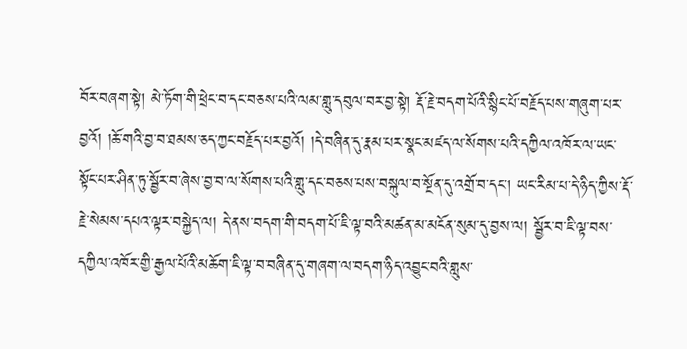བོར་བཞག་སྟེ། མེ་ཏོག་གི་ཕྲེང་བ་དང་བཅས་པའི་ལམ་གླུ་དབུལ་བར་བྱ་སྟེ། རྡོ་རྗེ་བདག་པོའི་སྙིང་པོ་བརྗོད་པས་གཞུག་པར་བྱའོ། །ཆོ་གའི་བྱ་བ་ཐམས་ཅད་ཀྱང་བརྗོད་པར་བྱའོ། །དེ་བཞིན་དུ་རྣམ་པར་སྣང་མཛད་ལ་སོགས་པའི་དཀྱིལ་འཁོར་ལ་ཡང་སྟོང་པར་ཤིན་ཏུ་སྦྱོར་བ་ཞེས་བྱ་བ་ལ་སོགས་པའི་གླུ་དང་བཅས་པས་བསྐུལ་བ་སྔོན་དུ་འགྲོ་བ་དང་། ཡང་རིམ་པ་དེ་ཉིད་ཀྱིས་རྡོ་རྗེ་སེམས་དཔའ་ལྟར་བསྐྱེད་ལ། དེ་ནས་བདག་གི་བདག་པོ་ཇི་ལྟ་བའི་མཚན་མ་མངོན་སུམ་དུ་བྱས་ལ། སྦྱོར་བ་ཇི་ལྟ་བས་དཀྱིལ་འཁོར་གྱི་རྒྱལ་པོའི་མཆོག་ཇི་ལྟ་བ་བཞིན་དུ་གཞག་ལ་བདག་ཉིད་འབྱུང་བའི་གླུས་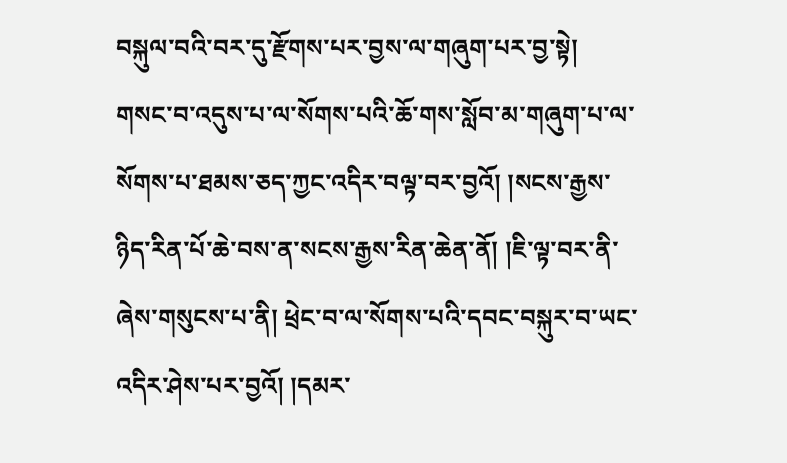བསྐུལ་བའི་བར་དུ་རྫོགས་པར་བྱས་ལ་གཞུག་པར་བྱ་སྟེ། གསང་བ་འདུས་པ་ལ་སོགས་པའི་ཆོ་གས་སློབ་མ་གཞུག་པ་ལ་སོགས་པ་ཐམས་ཅད་ཀྱང་འདིར་བལྟ་བར་བྱའོ། །སངས་རྒྱས་ཉིད་རིན་པོ་ཆེ་བས་ན་སངས་རྒྱས་རིན་ཆེན་ནོ། །ཇི་ལྟ་བར་ནི་ཞེས་གསུངས་པ་ནི། ཕྲེང་བ་ལ་སོགས་པའི་དབང་བསྐུར་བ་ཡང་འདིར་ཤེས་པར་བྱའོ། །དམར་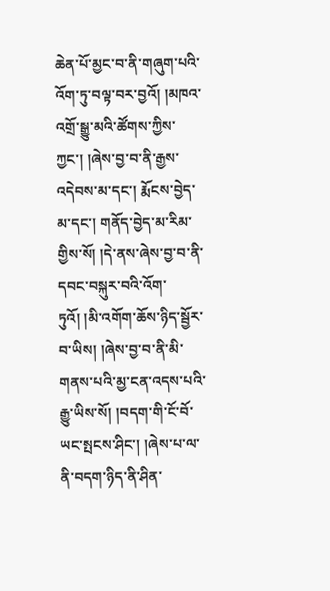ཆེན་པོ་མྱང་བ་ནི་གཞུག་པའི་འོག་ཏུ་བལྟ་བར་བྱའོ། །མཁའ་འགྲོ་སྒྱུ་མའི་ཚོགས་ཀྱིས་ཀྱང་། །ཞེས་བྱ་བ་ནི་རྒྱས་འདེབས་མ་དང་། རྨོངས་བྱེད་མ་དང་། གནོད་བྱེད་མ་རིམ་གྱིས་སོ། །དེ་ནས་ཞེས་བྱ་བ་ནི་དབང་བསྐུར་བའི་འོག་ཏུའོ། །མི་འགོག་ཆོས་ཉིད་སྦྱོར་བ་ཡིས། །ཞེས་བྱ་བ་ནི་མི་གནས་པའི་མྱ་ངན་འདས་པའི་རྒྱུ་ཡིས་སོ། །བདག་གི་ངོ་བོ་ཡང་སྤངས་ཤིང་། །ཞེས་པ་ལ་ནི་བདག་ཉིད་ནི་ཤིན་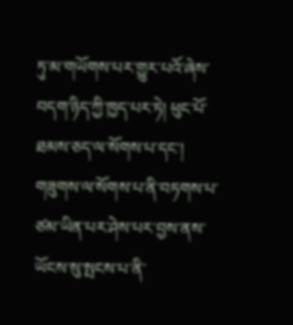ཏུ་མ་གཡོགས་པར་གྱུར་པའོ་ཞེས་བདག་ཉིད་ཀྱི་ཁྱད་པར་ཏེ། ཕུང་པོ་ཐམས་ཅད་ལ་སོགས་པ་དང་། གཟུགས་ལ་སོགས་པ་ནི་བཏགས་པ་ཙམ་ཡིན་པར་ཤེས་པར་བྱས་ནས་ཡོངས་སུ་སྤངས་པ་ནི་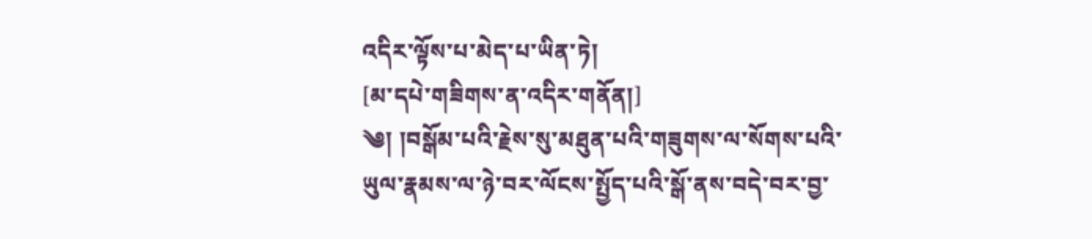འདིར་ལྟོས་པ་མེད་པ་ཡིན་ཏེ།
[མ་དཔེ་གཟིགས་ན་འདིར་གནོན།]
༄། །བསྒོམ་པའི་རྗེས་སུ་མཐུན་པའི་གཟུགས་ལ་སོགས་པའི་ཡུལ་རྣམས་ལ་ཉེ་བར་ལོངས་སྤྱོད་པའི་སྒོ་ནས་བདེ་བར་བྱ་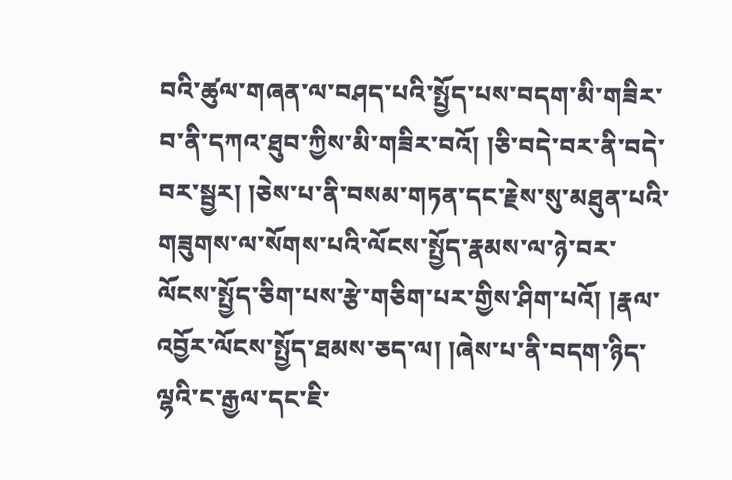བའི་ཚུལ་གཞན་ལ་བཤད་པའི་སྤྱོད་པས་བདག་མི་གཟིར་བ་ནི་དཀའ་ཐུབ་ཀྱིས་མི་གཟིར་བའོ། །ཅི་བདེ་བར་ནི་བདེ་བར་སྦྱར། །ཅེས་པ་ནི་བསམ་གཏན་དང་རྗེས་སུ་མཐུན་པའི་གཟུགས་ལ་སོགས་པའི་ལོངས་སྤྱོད་རྣམས་ལ་ཉེ་བར་ལོངས་སྤྱོད་ཅིག་པས་རྩེ་གཅིག་པར་གྱིས་ཤིག་པའོ། །རྣལ་འབྱོར་ལོངས་སྤྱོད་ཐམས་ཅད་ལ། །ཞེས་པ་ནི་བདག་ཉིད་ལྷའི་ང་རྒྱལ་དང་ཇི་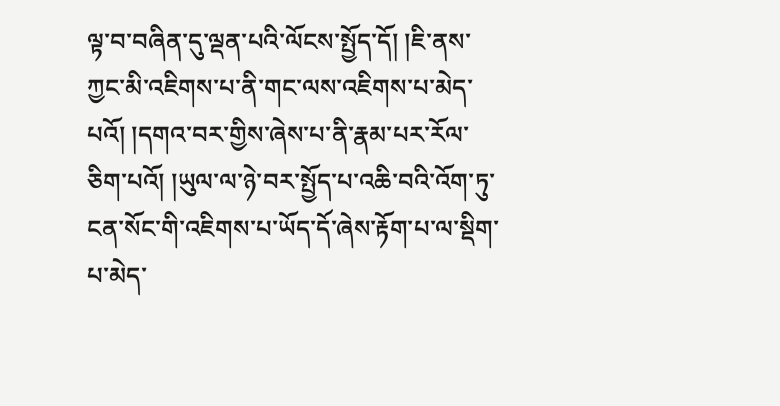ལྟ་བ་བཞིན་དུ་ལྡན་པའི་ལོངས་སྤྱོད་དོ། །ཇི་ནས་ཀྱང་མི་འཇིགས་པ་ནི་གང་ལས་འཇིགས་པ་མེད་པའོ། །དགའ་བར་གྱིས་ཞེས་པ་ནི་རྣམ་པར་རོལ་ཅིག་པའོ། །ཡུལ་ལ་ཉེ་བར་སྤྱོད་པ་འཆི་བའི་འོག་ཏུ་ངན་སོང་གི་འཇིགས་པ་ཡོད་དོ་ཞེས་རྟོག་པ་ལ་སྡིག་པ་མེད་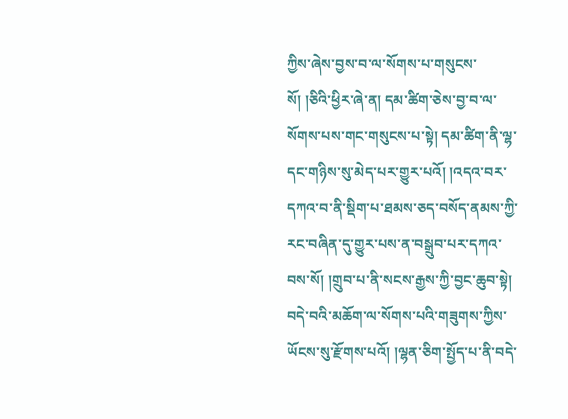ཀྱིས་ཞེས་བྱས་བ་ལ་སོགས་པ་གསུངས་སོ། །ཅིའི་ཕྱིར་ཞེ་ན། དམ་ཚིག་ཅེས་བྱ་བ་ལ་སོགས་པས་གང་གསུངས་པ་སྟེ། དམ་ཚིག་ནི་ལྷ་དང་གཉིས་སུ་མེད་པར་གྱུར་པའོ། །འདའ་བར་དཀའ་བ་ནི་སྡིག་པ་ཐམས་ཅད་བསོད་ནམས་ཀྱི་རང་བཞིན་དུ་གྱུར་པས་ན་བསྒྲུབ་པར་དཀའ་བས་སོ། །གྲུབ་པ་ནི་སངས་རྒྱས་ཀྱི་བྱང་ཆུབ་སྟེ། བདེ་བའི་མཆོག་ལ་སོགས་པའི་གཟུགས་ཀྱིས་ཡོངས་སུ་རྫོགས་པའོ། །ལྷན་ཅིག་སྤྱོད་པ་ནི་བདེ་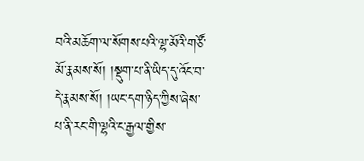བའི་མཆོག་ལ་སོགས་པའི་ལྷ་མོའི་གཙོ་མོ་རྣམས་སོ། །སྡུག་པ་ནི་ཡིད་དུ་འོང་བ་དེ་རྣམས་སོ། །ཡང་དག་ཉིད་ཀྱིས་ཞེས་པ་ནི་རང་གི་ལྷའི་ང་རྒྱལ་གྱིས་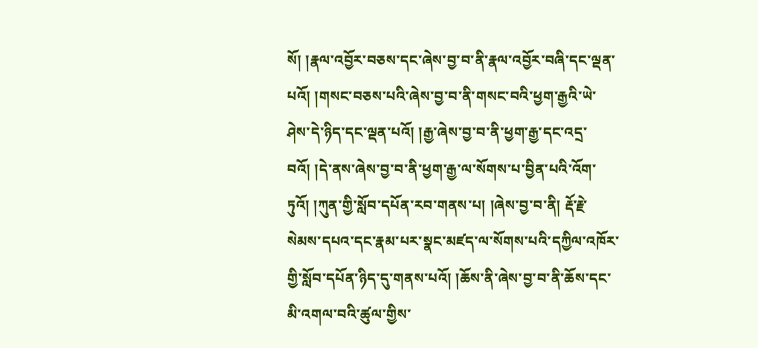སོ། །རྣལ་འབྱོར་བཅས་དང་ཞེས་བྱ་བ་ནི་རྣལ་འབྱོར་བཞི་དང་ལྡན་པའོ། །གསང་བཅས་པའི་ཞེས་བྱ་བ་ནི་གསང་བའི་ཕྱག་རྒྱའི་ཡེ་ཤེས་དེ་ཉིད་དང་ལྡན་པའོ། །རྒྱ་ཞེས་བྱ་བ་ནི་ཕྱག་རྒྱ་དང་འདྲ་བའོ། །དེ་ནས་ཞེས་བྱ་བ་ནི་ཕྱག་རྒྱ་ལ་སོགས་པ་བྱིན་པའི་འོག་ཏུའོ། །ཀུན་གྱི་སློབ་དཔོན་རབ་གནས་པ། །ཞེས་བྱ་བ་ནི། རྡོ་རྗེ་སེམས་དཔའ་དང་རྣམ་པར་སྣང་མཛད་ལ་སོགས་པའི་དཀྱིལ་འཁོར་གྱི་སློབ་དཔོན་ཉིད་དུ་གནས་པའོ། །ཆོས་ནི་ཞེས་བྱ་བ་ནི་ཆོས་དང་མི་འགལ་བའི་ཚུལ་གྱིས་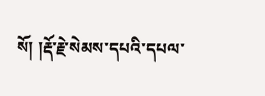སོ། །རྡོ་རྗེ་སེམས་དཔའི་དཔལ་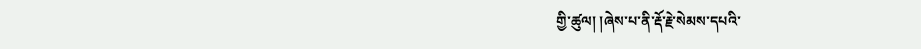གྱི་ཚུལ། །ཞེས་པ་ནི་རྡོ་རྗེ་སེམས་དཔའི་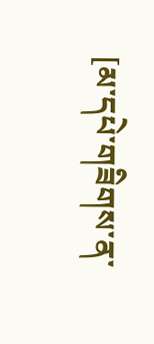[མ་དཔེ་གཟིགས་ན་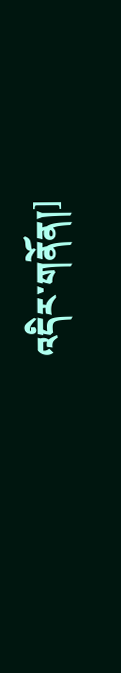འདིར་གནོན།]